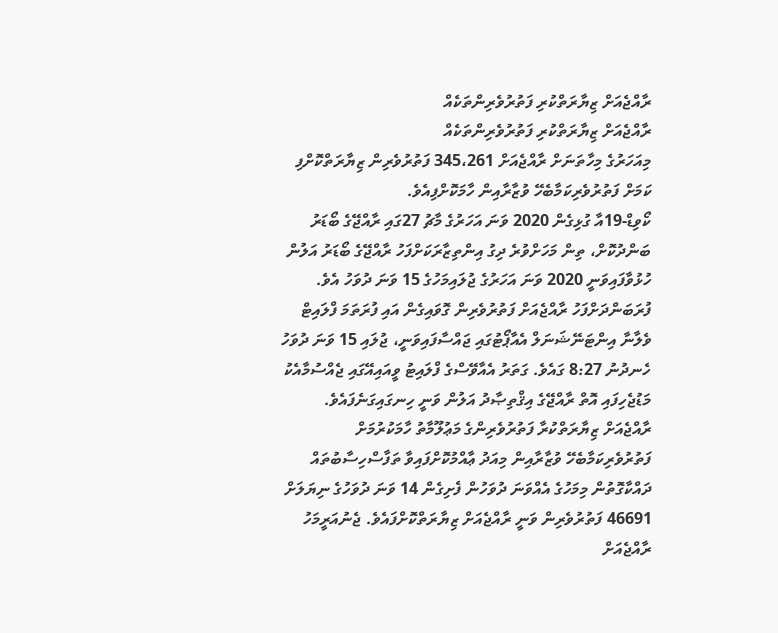ރާއްޖެއަށް ޒިޔާރަތްކުރި ފަތުރުވެރިންތަކެއް
ރާއްޖެއަށް ޒިޔާރަތްކުރި ފަތުރުވެރިންތަކެއް
މިއަހަރުގެ މިހާތަނަށް ރާއްޖެއަށް 345،261 ފަތުރުވެރިން ޒިޔާރަތްކޮށްފި ކަމަށް ފަތުރުވެރިކަމާބެހޭ ވުޒާރާއިން ހާމަކޮށްފިއެވެ.
ކޯވިޑް-19އާ ގުޅިގެން 2020 ވަނަ އަހަރުގެ މާޗު 27ގައި ރާއްޖޭގެ ބޯޑަރު ބަންދުކޮށް، ތިން މަހަށްވުރެ ދިގު އިންތިޒާރަކަށްފަހު ރާއްޖޭގެ ބޯޑަރު އަލުން ހުޅުވާފައިވަނީ 2020 ވަނަ އަހަރުގެ ޖުލައިމަހުގެ 15 ވަނަ ދުވަހު އެވެ. ފުރަބަންދަށްފަހު ރާއްޖެއަށް ފަތުރުވެރިން ގޮވައިގެން އައި ފުރަތަމަ ފްލައިޓް ވެލާނާ އިންޓަނޭޝަނަލް އެއާޕޯޓުގައި ޖައްސާފައިވަނީ، ޖުލައި 15 ވަނަ ދުވަހު ހެނދުނު 8:27 ގައެވެ. ގަތަރު އެއާވޭސްގެ ފްލައިޓު ވީއައިއޭގައި ޖެއްސުމާއެކު މަޑުޖެހިފައި އޮތް ރާއްޖޭގެ އިޤްތިޞާދު އަލުން ވަނީ ހިނގައިގަނެފައެވެ.
ރާއްޖެއަށް ޒިޔާރަތްކުރާ ފަތުރުވެރިންގެ މަޢުލޫމާތު ހާމަކުރުމަށް ފަތުރުވެރިކަމާބެހޭ ވުޒާރާއިން މިއަދު ޢާއްމުކޮށްފައިވާ ތަފާސްހިސާބުތައް ދައްކާގޮތުން މިމަހުގެ އެއްވަނަ ދުވަހުން ފެށިގެން 14 ވަނަ ދުވަހުގެ ނިޔަލަށް 46691 ފަތުރުވެރިން ވަނީ ރާއްޖެއަށް ޒިޔާރަތްކޮށްފައެވެ. ޖެނުއަރީމަހު ރާއްޖެއަށް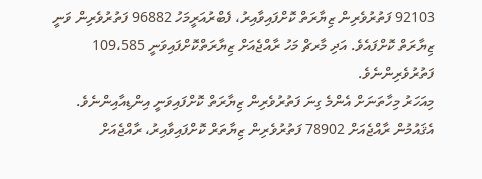92103 ފަތުރުވެރިން ޒިޔާރަތް ކޮށްފައިވާއިރު، ފެބްރުއަރީމަހު 96882 ފަތުރުވެރިން ވަނީ ޒިޔާރަތް ކޮށްފައެވެ. އަދި މާރޗް މަހު ރާއްޖެއަށް ޒިޔާރަތްކޮށްފައިވަނީ 109،585 ފަތުރުވެރިންނެވެ.
މިއަހަރު މިހާތަނަށް އެންމެ ގިނަ ފަތުރުވެރިން ޒިޔާރަތް ކޮށްފައިވަނީ އިންޑިއާއިންނެވެ. އެޤައުމުން ރާއްޖެއަށް 78902 ފަތުރުވެރިން ޒިޔާތަރް ކޮށްފައިވާއިރު، ރާއްޖެއަށް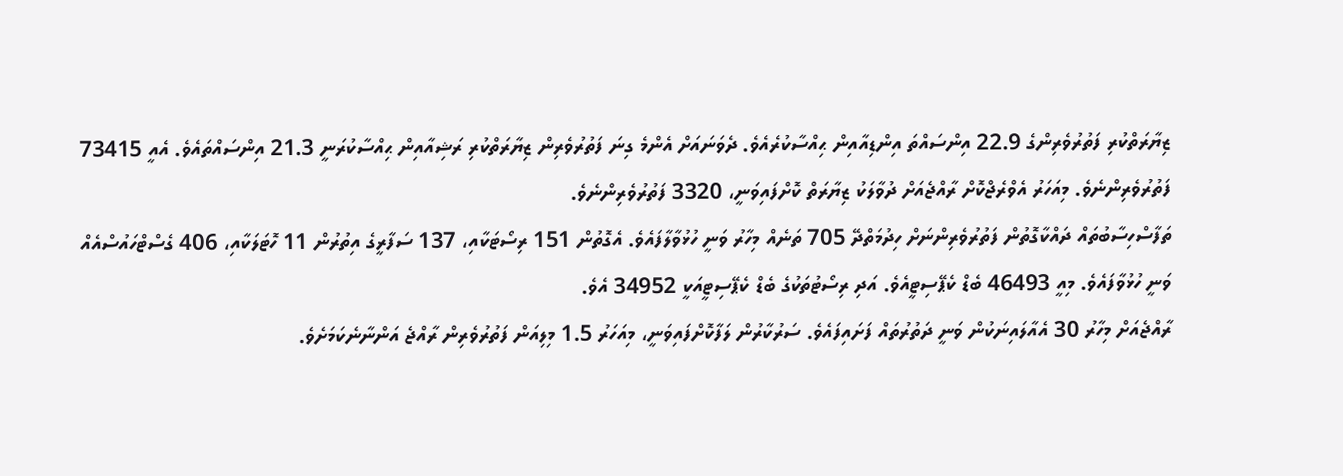ޒިޔާރަތްކުރި ފަތުރުވެރިންގެ 22.9 އިންސައްތަ އިންޑިއާއިން ޙިއްސާކުރެއެވެ. ދެވަނައަށް އެންމެ ގިނަ ފަތުރުވެރިން ޒިޔާރަތްކުރި ރަޝިއާއިން ޙިއްސާކުރަނީ 21.3 އިންސައްތައެވެ. އެއީ 73415 ފަތުރުވެރިންނެވެ. މިއަހަރު އެވްރެޖްކޮށް ރާއްޖެއަށް ދުވާލަކު ޒިޔާރަތް ކޮށްފައިވަނީ، 3320 ފަތުރުވެރިންނެވެ.
ތަފާސްހިސާބުތައް ދައްކާގޮތުން ފަތުރުވެރިންނަށް ހިދުމަތްދޭ 705 ތަނެއް މިހާރު ވަނީ ހުޅުވާލާފައެވެ. އެގޮތުން 151 ރިސޯޓަކާއި، 137 ސަފާރީގެ އިތުރުން 11 ހޮޓަލަކާއި، 406 ގެސްޓްހައުސްއެއް ވަނީ ހުޅުވާފައެވެ. މިއީ 46493 ބެޑް ކެޕޭސިޓީއެވެ. އަދި ރިސޯޓުތަކުގެ ބެޑް ކެޕޭސިޓީއަކީ 34952 އެވެ.
ރާއްޖެއަށް މިހާރު 30 އެއާލައިނަކުން ވަނީ ދަތުރުތައް ފަށައިފައެވެ. ސަރުކާރުން ލަފާކޮށްފައިވަނީ، މިއަހަރު 1.5 މިލިއަން ފަތުރުވެރިން ރާއްޖެ އަންނާނެކަމަށެވެ.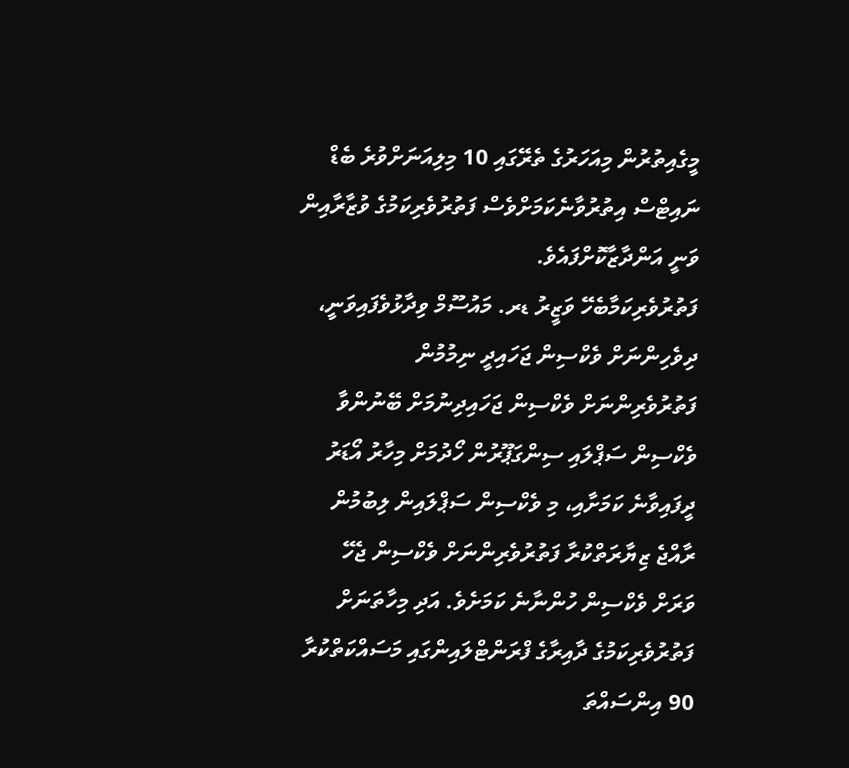މީގެއިތުރުން މިއަހަރުގެ ތެރޭގައި 10 މިލިއަނަށްވުރެ ބެޑް ނައިޓްސް އިތުރުވާނެކަމަށްވެސް ފަތުރުވެރިކަމުގެ ވުޒާރާއިން ވަނީ އަންދާޒާކޮށްފައެވެ.
ފަތުރުވެރިކަމާބެހޭ ވަޒީރު ޑރ. މައުސޫމް ވިދާޅުވެފައިވަނީ، ދިވެހިންނަށް ވެކްސިން ޖަހައިދީ ނިމުމުން ފަތުރުވެރިންނަށް ވެކްސިން ޖަހައިދިނުމަށް ބޭނުންވާ ވެކްސިން ސަޕްލައި ސިންގަޕޫރުން ހޯދުމަށް މިހާރު އޯޑަރު ދީފައިވާނެ ކަމަށާއި، މި ވެކްސިން ސަޕްލައިން ލިބުމުން ރާއްޖެ ޒިޔާރަތްކުރާ ފަތުރުވެރިންނަށް ވެކްސިން ޖެހޭ ވަރަށް ވެކްސިން ހުންނާނެ ކަމަށެވެ. އަދި މިހާތަނަށް ފަތުރުވެރިކަމުގެ ދާއިރާގެ ފްރަންޓްލައިންގައި މަސައްކަތްކުރާ 90 އިންސައްތަ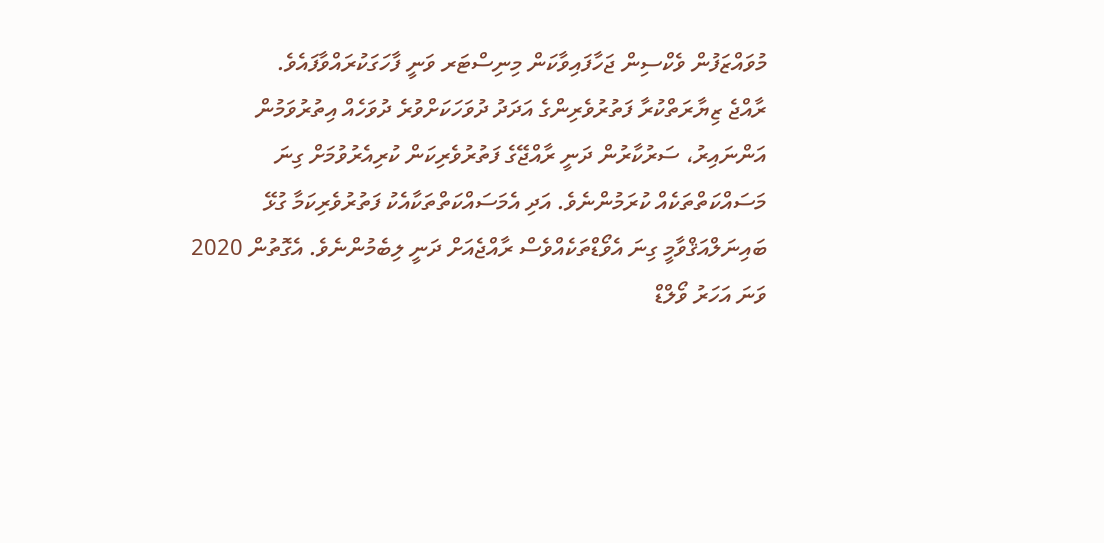މުވައްޒަފުން ވެކްސިން ޖަހާފައިވާކަން މިނިސްޓަރ ވަނީ ފާހަގަކުރައްވާފައެވެ.
ރާއްޖެ ޒިޔާރަތްކުރާ ފަތުރުވެރިންގެ އަދަދު ދުވަހަކަށްވުރެ ދުވަހެއް އިތުރުވަމުން އަންނައިރު، ސަރުކާރުން ދަނީ ރާއްޖޭގެ ފަތުރުވެރިކަން ކުރިއެރުވުމަށް ގިނަ މަސައްކަތްތަކެއް ކުރަމުންނެވެ. އަދި އެމަސައްކަތްތަކާއެކު ފަތުރުވެރިކަމާ ގުޅޭ ބައިނަލްއަޤްވާމީ ގިނަ އެވޯޑްތަކެއްވެސް ރާއްޖެއަށް ދަނީ ލިބެމުންނެވެ. އެގޮތުން 2020 ވަނަ އަހަރު ވޯލްޑް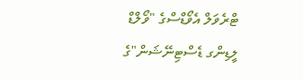ޓްރެވަލް އެވޯޑްސްގެ "ވޯލްޑް ލީޑިންގ ޑެސްޓިނޭޝަން"ގެ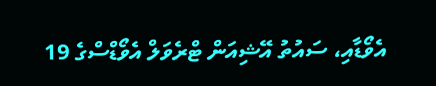އެވޯޑާއި، ސައުތު އޭޝިއަން ޓްރެވަލް އެވޯޑްސްގެ 19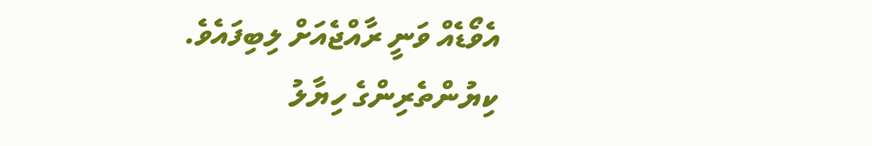އެވޯޑެއް ވަނީ ރާއްޖެއަށް ލިބިފައެވެ.
ކިޔުންތެރިންގެ ހިޔާލު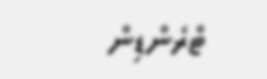ޓްރެންޑިން